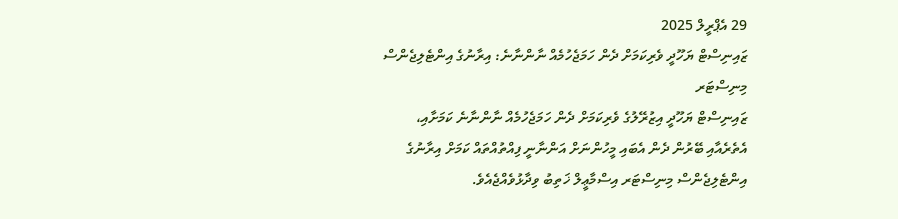29 އެޕްރީލް 2025
ޒައިނިސްޓް ޔަހޫދީ ވެރިކަމަށް ދެން ހަމަޖެހުމެއް ނާންނާނެ: އިރާނުގެ އިންޓެލިޖެންސް މިނިސްޓަރ
ޒައިނިސްޓް ޔަހޫދީ އިޒުރޭލުގެ ވެރިކަމަށް ދެން ހަމަޖެހުމެއް ނާންނާނެ ކަމަށާއި، އެތެރެއާއި ބޭރުން ދެން އެބައި މީހުންނަށް އަންނާނީ ފިއްތުއްތައް ކަމަށް އިރާނުގެ އިންޓެލިޖެންސް މިނިސްޓަރ އިސްމާޢީލް ޚަތިބު ވިދާޅުވެއްޖެއެވެ.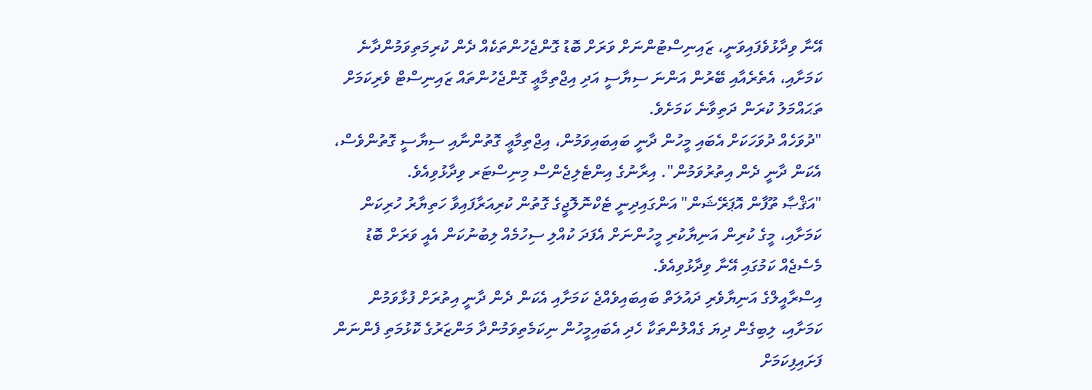އޭނާ ވިދާޅުވެފައިވަނީ، ޒައިނިސްޓުންނަށް ވަރަށް ބޮޑު ގޮންޖެހުންތަކެއް ދެން ކުރިމަތިވަމުންދާނެ ކަމަށާއި، އެތެރެއާއި ބޭރުން އަންނަ ސިޔާސީ އަދި އިޖްތިމާޢީ ގޮންޖެހުންތައް ޒައިނިސްޓް ވެރިކަމަށް ތަޙައްމަލު ކުރަން ދަތިވާނެ ކަމަށެވެ.
"ދުވަހެއް ދުވަހަކަށް އެބައި މީހުން ދާނީ ބައިބައިވަމުން، އިޖްތިމާޢީ ގޮތުންނާއި ސިޔާސީ ގޮތުންވެސް، އެކަން ދާނީ ދެން އިތުރުވަމުން". އިރާނުގެ އިންޓެލިޖެންސް މިނިސްޓަރ ވިދާޅުވިއެވެ.
"އަޤްޞާ ތޫފާން އޮޕަރޭޝަން" އަންގައިދިނީ ޓެކްނޮލޮޖީގެ ގޮތުން ކުރިއަރާފައިވާ ހަތިޔާރު ހުރިކަން ކަމަށާއި، މީގެ ކުރިން އަނިޔާކުރި މީހުންނަށް އެފަދަ ކުއްލި ސިހުމެއް ލިބުނުކަން އެއީ ވަރަށް ބޮޑު މެސެޖެއް ކަމުގައި އޭނާ ވިދާޅުވިއެވެ.
އިސްރާއީލްގެ އަނިޔާވެރި ދައުލަތް ބައިބައިވެއްޖެ ކަމަށާއި އެކަން ދެން ދާނީ އިތުރަށް ފުޅާވަމުން ކަމަށާއި، ލިބިގެން ދިޔަ ގެއްލުންތަކާ ހެދި އެބައިމީހުން ނިކަމެތިވަމުންދާ މަންޒަރުގެ ކޮޅުމަތި ފެންނަން ފަށައިފިކަމަށް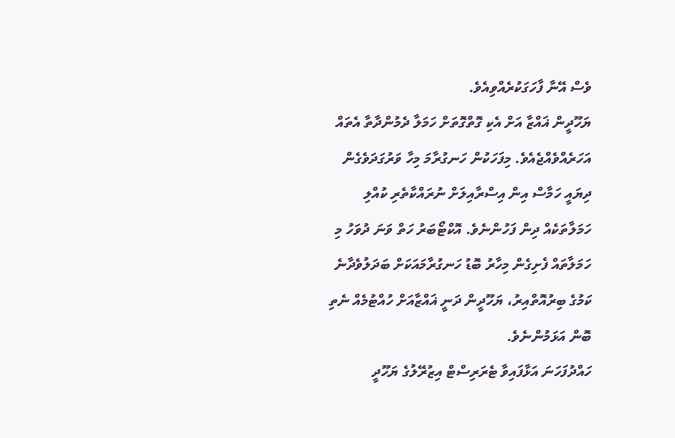ވެސް އޭނާ ފާހަގަކުރެއްވިއެވެ.
ޔަހޫދީން ޣައްޒާ އަށް އެކި ގޮތްގޮތަށް ހަމަލާ ދެމުންދާތާ އެތައް އަހަރެއްވެއްޖެއެވެ. މިފަހަކުން ހަނގުރާމަ މިހާ ވަރުގަދަވެގެން ދިޔައީ ހަމާސް އިން އިސްރާއިލަށް ނުރައްކާތެރި ކުއްލި ހަމަލާތަކެއް ދިން ފަހުންނެވެ. އޮކްޓޯބަރު ހަތް ވަނަ ދުވަހު މި ހަމަލާތައް ފެށިގެން މިހާރު ބޮޑު ހަނގުރާމައަކަށް ބަދަލުވެދާނެ ކަމުގެ ބިރުއޮތްއިރު، ޔަހޫދީން ދަނީ ޣައްޒާއަށް ހުއްޓުމެއް ނެތި ބޮން އަޅަމުންނެވެ.
ހައްދުފަހަނަ އަޅާފައިވާ ޓެރަރިސްޓް އިޒުރޭލުގެ ޔަހޫދީ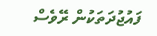ފައުޖުދަތަކުން ރޭވެސް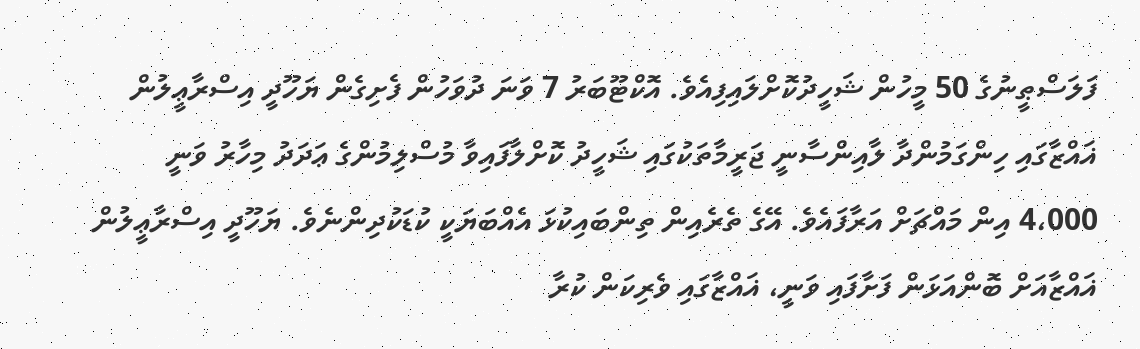ފަލަސްޠީނުގެ 50 މީހުން ޝަހީދުކޮށްލައިފިއެވެ. އޮކްޓޫބަރު 7 ވަނަ ދުވަހުން ފެށިގެން ޔަހޫދީ އިސްރާޢީލުން ޣައްޒާގައި ހިންގަމުންދާ ލާއިންސާނީ ޖަރީމާތަކުގައި ޝަހީދު ކޮށްލާފައިވާ މުސްލިމުންގެ ޢަދަދު މިހާރު ވަނީ 4،000 އިން މައްޗަށް އަރާފައެވެ. އޭގެ ތެރެއިން ތިންބައިކުޅަ އެއްބަޔަކީ ކުޑަކުދިންނެވެ. ޔަހޫދީ އިސްރާޢީލުން ޣައްޒާއަށް ބޮންއަޅަން ފަށާފައި ވަނީ، ޣައްޒާގައި ވެރިކަން ކުރާ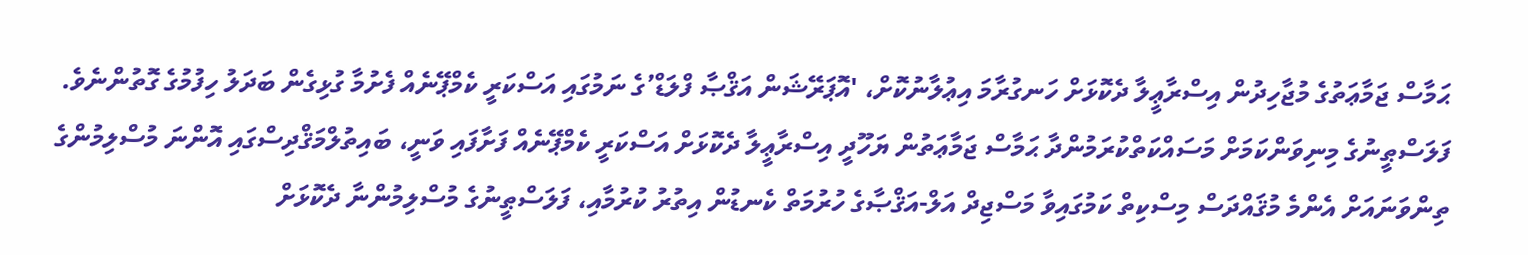ޙަމާސް ޖަމާޢަތުގެ މުޖާހިދުން އިސްރާޢީލާ ދެކޮޅަށް ހަނގުރާމަ އިޢުލާނުކޮށް، 'އޮޕަރޭޝަން އަޤްޞާ ފްލަޑް’ގެ ނަމުގައި އަސްކަރީ ކެމްޕޭނެއް ފެށުމާ ގުޅިގެން ބަދަލު ހިފުމުގެ ގޮތުންނެވެ.
ފަލަސްޠީނުގެ މިނިވަންކަމަށް މަސައްކަތްކުރަމުންދާ ޙަމާސް ޖަމާޢަތުން ޔަހޫދީ އިސްރާޢީލާ ދެކޮޅަށް އަސްކަރީ ކެމްޕޭނެއް ފަށާފައި ވަނީ، ބައިތުލްމަޤްދިސްގައި އޮންނަ މުސްލިމުންގެ ތިންވަނައަށް އެންމެ މުޤައްދަސް މިސްކިތް ކަމުގައިވާ މަސްޖިދް އަލް-އަޤްޞާގެ ހުރުމަތް ކެނޑުން އިތުރު ކުރުމާއި، ފަލަސްޠީނުގެ މުސްލިމުންނާ ދެކޮޅަށް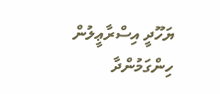ޔަހޫދީ އިސްރާޢީލުން ހިންގަމުންދާ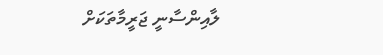ލާއިންސާނީ ޖަރީމާތަކަށް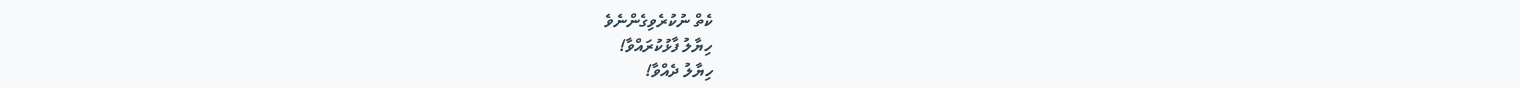ކެތް ނުކުރެވިގެންނެވެ
ހިޔާލު ފާޅުކުރައްވާ!
ހިޔާލު ދެއްވާ!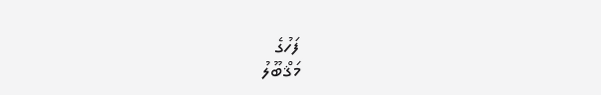ފަހުގެ
މަޤްބޫލު